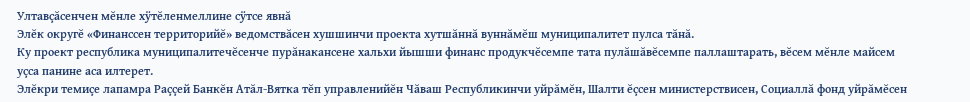Ултавçăсенчен мĕнле хÿтĕленмеллине сÿтсе явнă
Элĕк округĕ «Финанссен территорийĕ» ведомствăсен хушшинчи проекта хутшăннă вуннăмĕш муниципалитет пулса тăнă.
Ку проект республика муниципалитечĕсенче пурăнакансене хальхи йышши финанс продукчĕсемпе тата пулăшăвĕсемпе паллаштарать, вĕсем мĕнле майсем уçса панине аса илтерет.
Элĕкри темиçе лапамра Раççей Банкĕн Атăл-Вятка тĕп управленийĕн Чăваш Республикинчи уйрăмĕн, Шалти ĕçсен министерствисен, Социаллă фонд уйрăмĕсен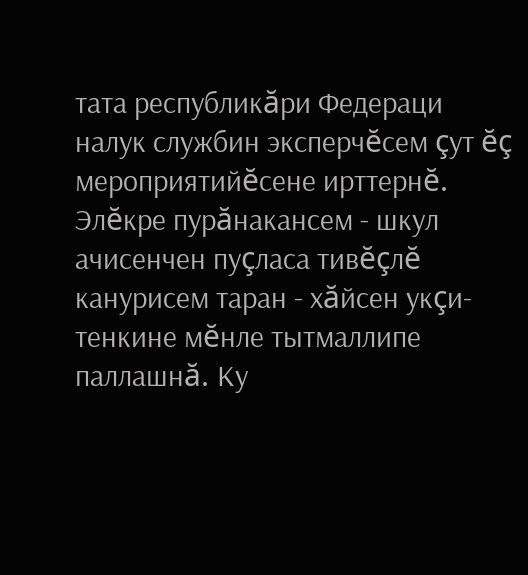тата республикăри Федераци налук службин эксперчĕсем çут ĕç мероприятийĕсене ирттернĕ. Элĕкре пурăнакансем - шкул ачисенчен пуçласа тивĕçлĕ канурисем таран - хăйсен укçи-тенкине мĕнле тытмаллипе паллашнă. Ку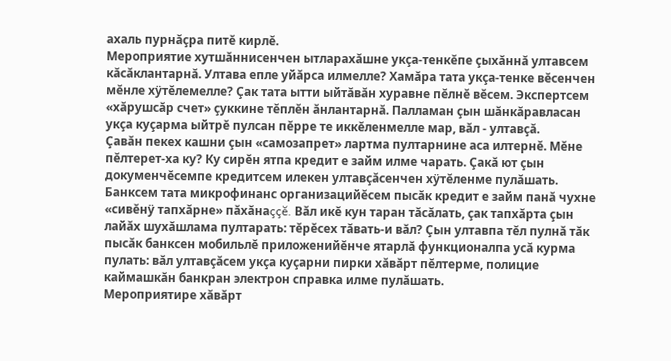ахаль пурнăçра питĕ кирлĕ.
Мероприятие хутшăннисенчен ытларахăшне укçа-тенкĕпе çыхăннă ултавсем кăсăклантарнă. Ултава епле уйăрса илмелле? Хамăра тата укçа-тенке вĕсенчен мĕнле хÿтĕлемелле? Çак тата ытти ыйтăвăн хуравне пĕлнĕ вĕсем. Экспертсем «хăрушсăр счет» çуккине тĕплĕн ăнлантарнă. Палламан çын шăнкăравласан укçа куçарма ыйтрĕ пулсан пĕрре те иккĕленмелле мар, вăл - ултавçă.
Çавăн пекех кашни çын «самозапрет» лартма пултарнине аса илтернĕ. Мĕне пĕлтерет-ха ку? Ку сирĕн ятпа кредит е займ илме чарать. Çакă ют çын докуменчĕсемпе кредитсем илекен ултавçăсенчен хÿтĕленме пулăшать.
Банксем тата микрофинанс организацийĕсем пысăк кредит е займ панă чухне «сивĕнÿ тапхăрне» пăхăнаççĕ. Вăл икĕ кун таран тăсăлать, çак тапхăрта çын лайăх шухăшлама пултарать: тĕрĕсех тăвать-и вăл? Çын ултавпа тĕл пулнă тăк пысăк банксен мобильлĕ приложенийĕнче ятарлă функционалпа усă курма пулать: вăл ултавçăсем укçа куçарни пирки хăвăрт пĕлтерме, полицие каймашкăн банкран электрон справка илме пулăшать.
Мероприятире хăвăрт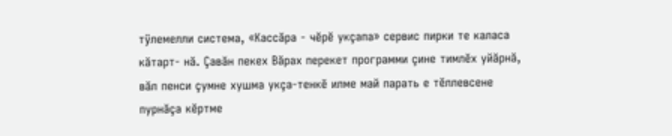тÿлемелли система, «Кассăра - чĕрĕ укçапа» сервис пирки те каласа кăтарт- нă. Çавăн пекех Вăрах перекет программи çине тимлĕх уйăрнă, вăл пенси çумне хушма укçа-тенкĕ илме май парать е тĕллевсене пурнăçа кĕртме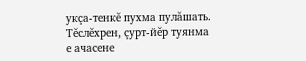укçа-тенкĕ пухма пулăшать. Тĕслĕхрен, çурт-йĕр туянма е ачасене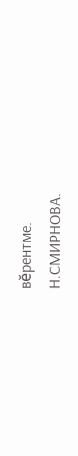вĕрентме.
Н.СМИРНОВА.